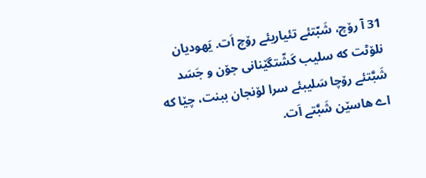31 آ رۆچ، شَبّتئے تئیاریئے رۆچ اَت. یَهودیان نلۆٹت که سلیب کَشّتگێنانی جۆن و جَسَد شَبَّتئے رۆچا سَلیبئے سرا لۆنجان ببنت، چێا که اے هاسێن شَبَّتے اَت.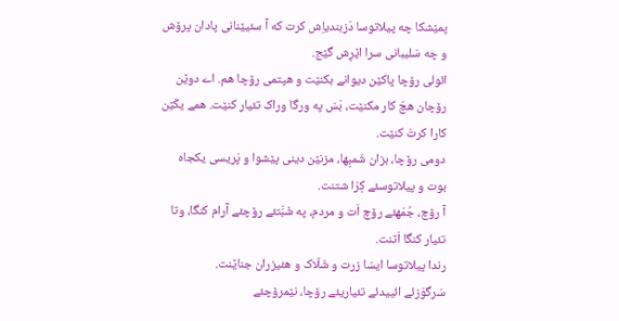پمێشکا چه پیلاتوسا دَزبندیاِش کرت که آ سئیێنانی پادان پرۆش و چه سَلیبانی سرا اێرِش گێج.
ائولی رۆچا پاکێن دیوانے بکنێت و هپتمی رۆچا هم. اے دوێن رۆچان هچّ کار مکنێت، بَسّ په ورگا وراک تئیار کنێت. همے یکّێن کارا کرتَ کنێت.
دومی رۆچا، بزان شَمبِها، مزنێن دینی پێشوا و پَریسی یکجاه بوت و پیلاتوسئے کِرّا شتنت.
آ رۆچ، جُمَهئے رۆچ اَت و مردم، په شَبَّتئے رۆچئے آرام کنگا، وتا تئیار کنگا اَتنت.
رندا پیلاتوسا ایسّا زرت و شَلّاک و هئیزران جناێنت.
سَرگوَزئے ائییدئے تئیاریئے رۆچا، نێمرۆچئے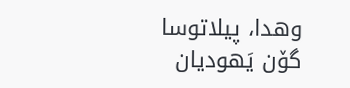وهدا، پیلاتوسا گۆن یَهودیان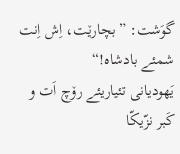گوَشت: ”بچارێت، اِش اِنت شمئے بادشاه!“
یَهودیانی تئیاریئے رۆچ اَت و کَبر نزّیکّا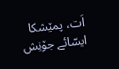اَت، پمێشکا ایسّائے جۆنِش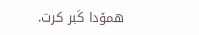همۆدا کَبر کرت.